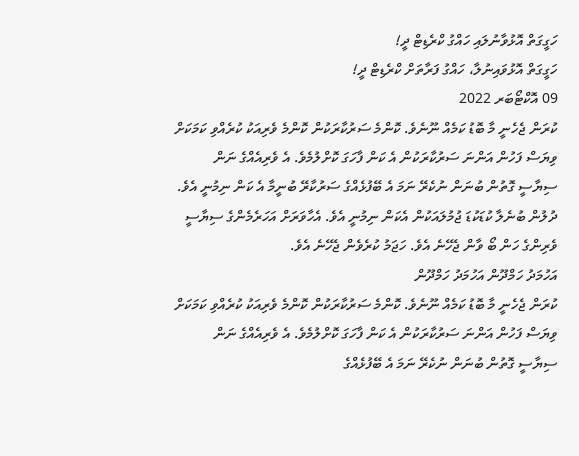ހަގީގަތް އޮޅުވާނުލައި ހައްގު ކްރެޑިޓް ދީ!
ހަގީގަތް އޮޅުވައިނުލާ، ހައްގު ފަރާތަށް ކްރެޑިޓް ދީ!
09 އޮކްޓޯބަރ 2022
ކުރަން ޖެހެނީ މާ ބޮޑު ކަމެއް ނޫނެވެ. ކޮންމެ ސަރުކާރަކުން ކޮންމެ ވެރިއަކު ކުރެއްވި ކަމަކަށް ވިޔަސް ފަހުން އަންނަ ސަރުކާރަކުން އެ ކަން ފާހަގަ ކޮށްލުމެވެ. އެ ވެރިއެއްގެ ނަން ސިޔާސީ ގޮތުން ބުނަން ނުކެރޭ ނަމަ އެ ބޭފުޅެއްގެ ސަރުކާރޭ ބުނީމާ އެ ކަން ނިމުނީ އެވެ. ދުލުން ބުނެލާ ކުޑަކުޑަ ޖުމުލައަކުން އެކަން ނިމުނީ އެވެ. އެހާވަރަށް އަހަރެމެންގެ ސިޔާސީ ވެރިންގެ ހަން ބޯ ވާން ޖެހޭނެ އެވެ. ހަޖަމު ކުރެވެން ޖެހޭނެ އެވެ.
އަހުމަދު ހަމްދޫން އަހުމަދު ހަމްދޫން
ކުރަން ޖެހެނީ މާ ބޮޑު ކަމެއް ނޫނެވެ. ކޮންމެ ސަރުކާރަކުން ކޮންމެ ވެރިއަކު ކުރެއްވި ކަމަކަށް ވިޔަސް ފަހުން އަންނަ ސަރުކާރަކުން އެ ކަން ފާހަގަ ކޮށްލުމެވެ. އެ ވެރިއެއްގެ ނަން ސިޔާސީ ގޮތުން ބުނަން ނުކެރޭ ނަމަ އެ ބޭފުޅެއްގެ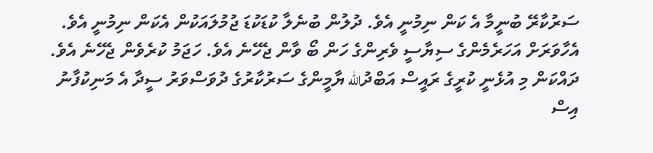ސަރުކާރޭ ބުނީމާ އެ ކަން ނިމުނީ އެވެ. ދުލުން ބުނެލާ ކުޑަކުޑަ ޖުމުލައަކުން އެކަން ނިމުނީ އެވެ. އެހާވަރަށް އަހަރެމެންގެ ސިޔާސީ ވެރިންގެ ހަން ބޯ ވާން ޖެހޭނެ އެވެ. ހަޖަމު ކުރެވެން ޖެހޭނެ އެވެ.
ދައްކަން މި އުޅެނީ ކުރީގެ ރައީސް އަބްދުالله ޔާމީންގެ ސަރުކާރުގެ ދުވަސްވަރު ސީދާ އެ މަނިކުފާނު އިސް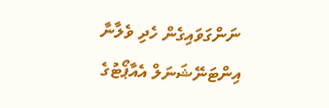ނަންގަވައިގެން ހެދި ވެލާނާ އިންޓަނޭޝަނަލް އެއާޕޯޓުގެ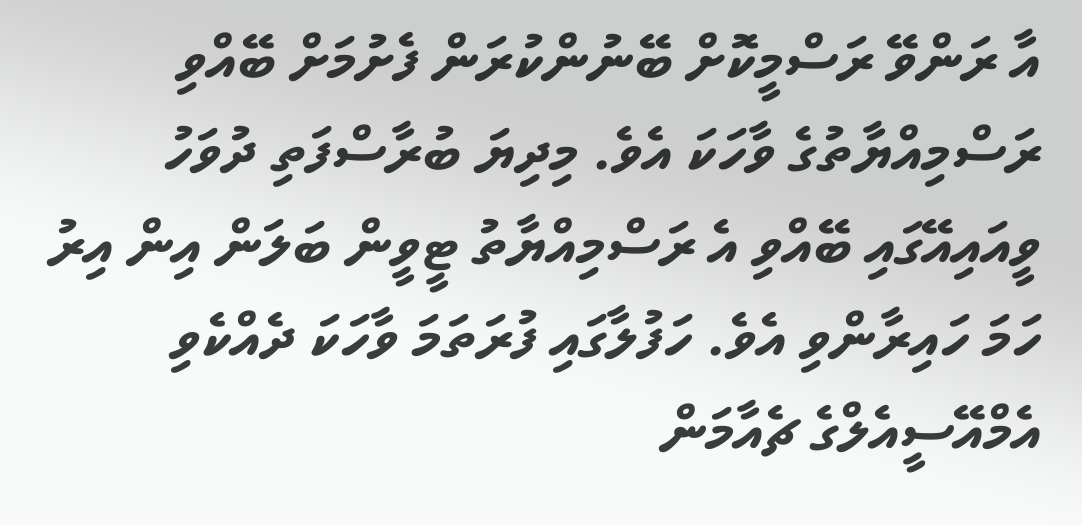އާ ރަންވޭ ރަސްމީކޮށް ބޭނުންކުރަން ފެށުމަށް ބޭއްވި ރަސްމިއްޔާތުގެ ވާހަކަ އެވެ. މިދިޔަ ބުރާސްފަތި ދުވަހު ވީއައިއޭގައި ބޭއްވި އެ ރަސްމިއްޔާތު ޓީވީން ބަލަން އިން އިރު ހަމަ ހައިރާންވި އެވެ. ހަފުލާގައި ފުރަތަމަ ވާހަކަ ދެއްކެވި އެމްއޭސީއެލްގެ ޗެއާމަން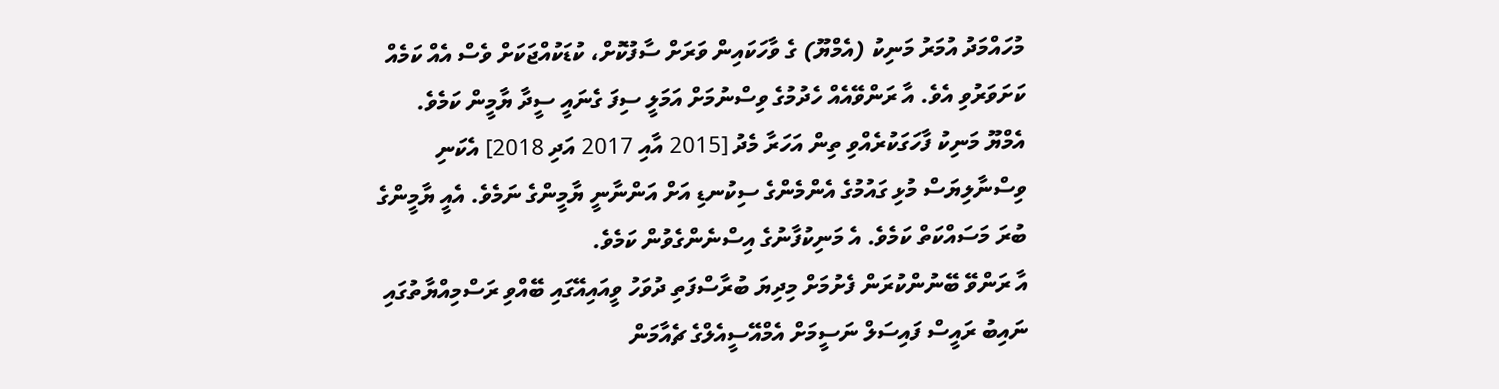މުހައްމަދު އުމަރު މަނިކު (އެމްޔޫ) ގެ ވާހަކައިން ވަރަށް ސާފުކޮށް، ކުޑަކުއްޖަކަށް ވެސް އެއް ކަމެއް ކަށަވަރުވި އެވެ. އާ ރަންވޭއެއް ހެދުމުގެ ވިސްނުމަށް އަމަލީ ސިފަ ގެނައީ ސީދާ ޔާމީން ކަމެވެ.
އެމްޔޫ މަނިކު ފާހަގަކުރެއްވި ތިން އަހަރާ މެދު [2015 އާއި 2017 އަދި 2018] އެކަނި ވިސްނާލިޔަސް މުޅި ގައުމުގެ އެންމެންގެ ސިކުނޑި އަށް އަންނާނީ ޔާމީންގެ ނަމެވެ. އެއީ ޔާމީންގެ ބުރަ މަސައްކަތް ކަމެވެ. އެ މަނިކުފާނުގެ އިސްނެންގެވުން ކަމެވެ.
އާ ރަންވޭ ބޭނުންކުރަން ފެށުމަށް މިދިޔަ ބުރާސްފަތި ދުވަހު ވީއައިއޭގައި ބޭއްވި ރަސްމިއްޔާތުގައި ނައިބު ރައީސް ފައިސަލް ނަސީމަށް އެމްއޭސީއެލްގެ ޗެއާމަން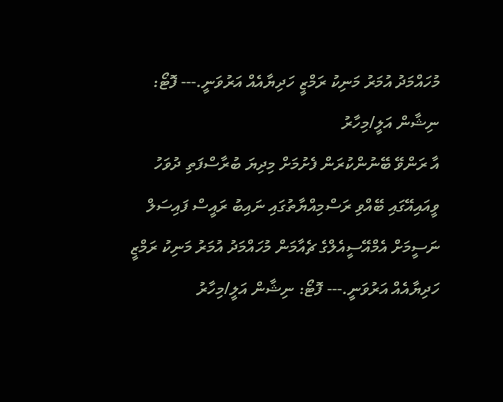މުހައްމަދު އުމަރު މަނިކު ރަމްޒީ ހަދިޔާއެއް އަރުވަނީ.--- ފޮޓޯ: ނިޝާން އަލީ/މިހާރު
އާ ރަންވޭ ބޭނުންކުރަން ފެށުމަށް މިދިޔަ ބުރާސްފަތި ދުވަހު ވީއައިއޭގައި ބޭއްވި ރަސްމިއްޔާތުގައި ނައިބު ރައީސް ފައިސަލް ނަސީމަށް އެމްއޭސީއެލްގެ ޗެއާމަން މުހައްމަދު އުމަރު މަނިކު ރަމްޒީ ހަދިޔާއެއް އަރުވަނީ.--- ފޮޓޯ: ނިޝާން އަލީ/މިހާރު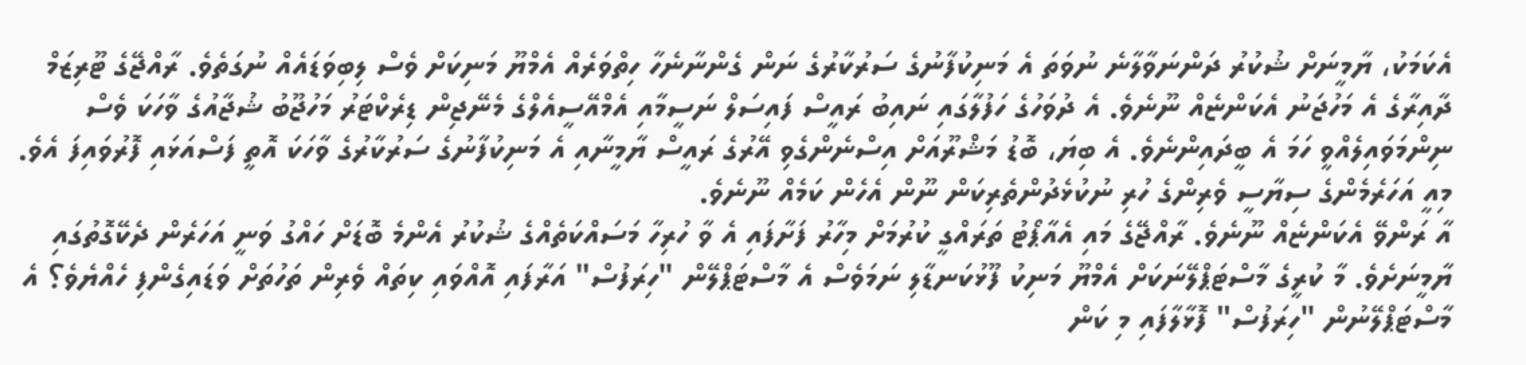އެކަމަކު، ޔާމީނަށް ޝުކުރު ދަންނަވާލާނެ ނުވަތަ އެ މަނިކުފާނުގެ ސަރުކާރުގެ ނަން ގެންނާނެހާ ހިތްވަރެއް އެމްޔޫ މަނިކަށް ވެސް ލިބިވަޑައެއް ނުގަތެވެ. ރާއްޖޭގެ ޓޫރިޒަމް ދާއިރާގެ އެ މަހުޖަނު އެކަންޏެއް ނޫނެވެ. އެ ދުވަހުގެ ހަފުލާގައި ނައިބު ރައީސް ފައިސަލް ނަސީމާއި އެމްއޭސީއެލްގެ މެނޭޖިން ޑިރެކްޓަރު މަހުޖޫބު ޝުޖާއުގެ ވާހަކަ ވެސް ނިންމަވައިލެއްވީ ހަމަ އެ ބީދައިންނެވެ. އެ ބިޔަ، ބޮޑު މަޝްރޫއަށް އިސްނެންގެވި އޭރުގެ ރައީސް ޔާމީނާއި އެ މަނިކުފާނުގެ ސަރުކާރުގެ ވާހަކަ އޮތީ ފަސްއަޅައި ފޮރުވައިފަ އެވެ. މިއީ އަހަރެމެންގެ ސިޔާސީ ވެރިންގެ ހުރި ނުކުޅެދުންތެރިކަން ނޫން އެހެން ކަމެއް ނޫނެވެ.
އާ ރަންވޭ އެކަންޏެއް ނޫނެވެ. ރާއްޖޭގެ މައި އެއާޕޯޓު ތަރައްގީ ކުރުމަށް މިހާރު ފަށާފައި އެ ވާ ހުރިހާ މަސައްކަތެއްގެ ޝުކުރު އެންމެ ބޮޑަށް ހައްގު ވަނީ އަހަރެން ދެކޭގޮތުގައި ޔާމީނަށެވެ. މާ ކުރީގެ މާސްޓަޕްލޭނަކަށް އެމްޔޫ މަނިކު ފޫޅުކަނޑާލި ނަމަވެސް އެ މާސްޓަޕްލޭން "ހިރަފުސް" އަރާފައި އޮއްވައި ކިތައް ވެރިން ތަހުތަށް ވަޑައިގެންފި ހެއްޔެވެ؟ އެ މާސްޓަޕްލޭނުން "ހިރަފުސް" ފޮޅާލާފައި މި ކަން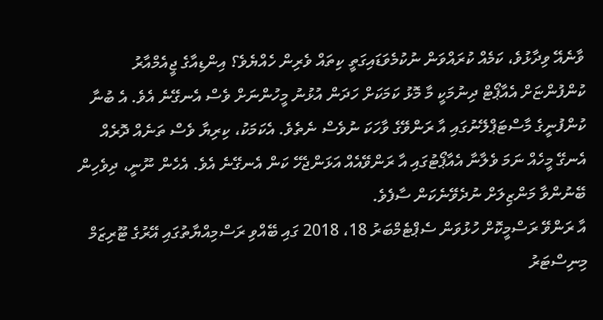ވާނެއޭ ވިދާޅުވެ، ކަމެއް ކުރައްވަން ނުކުމެވަޑައިގަތީ ކިތައް ވެރިން ހެއްޔެވެ؟ އިންޑިއާގެ ޖީއެމްއާރު ކުންފުންޏަށް އެއާޕޯޓް ދިނުމަކީ މާ މޮޅު ކަމަކަށް ހަދަން އުޅުނު މީހުންނަށް ވެސް އެނގޭނެ އެވެ. އެ ބުނާ ކުންފުނީގެ މާސްޓަޕްލޭނުގައި އާ ރަންވޭގެ ވާހަކަ ނުވެސް ނެތެވެ. އެކަމަކު، ކިރިޔާ ވެސް ތަނެއް ދޮރެއް އެނގޭ މީހެއް ނަމަ ވެލާނާ އެއާޕޯޓުގައި އާ ރަންވޭއެއް އަޅަންޖެހޭ ކަން އެނގޭނެ އެވެ. އެހެން ނޫނީ، ދިވެހިން ބޭނުންވާ މަންޒިލަށް ނުދެވޭނެކަން ސާފެވެ.
އާ ރަންވޭ ރަސްމީކޮށް ހުޅުވަން ސެޕްޓެމްބަރު 18، 2018 ގައި ބޭއްވި ރަސްމިއްޔާތުގައި އޭރުގެ ޓޫރިޒަމް މިނިސްޓަރު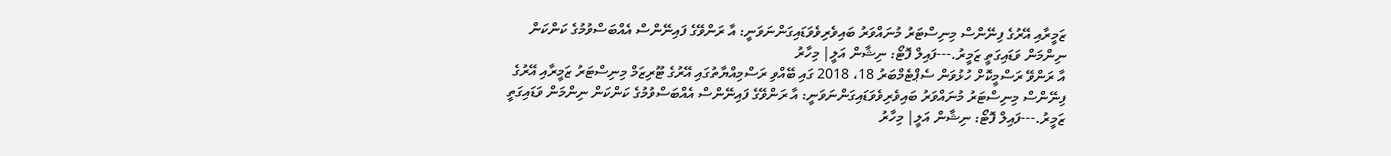ޒަމީރާއި އޭރުގެ ފިނޭންސް މިނިސްޓަރު މުނައްވަރު ބައިވެރިވެވަޑައިގަންނަވަނީ: އާ ރަންވޭގެ ފައިނޭންސް އެއްބަސްވުމުގެ ކަންކަން ނިންމަން ވަޑައިގަތީ ޒަމީރު.---ފައިލް ފޮޓޯ: ނިޝާން އަލީ| މިހާރު
އާ ރަންވޭ ރަސްމީކޮށް ހުޅުވަން ސެޕްޓެމްބަރު 18، 2018 ގައި ބޭއްވި ރަސްމިއްޔާތުގައި އޭރުގެ ޓޫރިޒަމް މިނިސްޓަރު ޒަމީރާއި އޭރުގެ ފިނޭންސް މިނިސްޓަރު މުނައްވަރު ބައިވެރިވެވަޑައިގަންނަވަނީ: އާ ރަންވޭގެ ފައިނޭންސް އެއްބަސްވުމުގެ ކަންކަން ނިންމަން ވަޑައިގަތީ ޒަމީރު.---ފައިލް ފޮޓޯ: ނިޝާން އަލީ| މިހާރު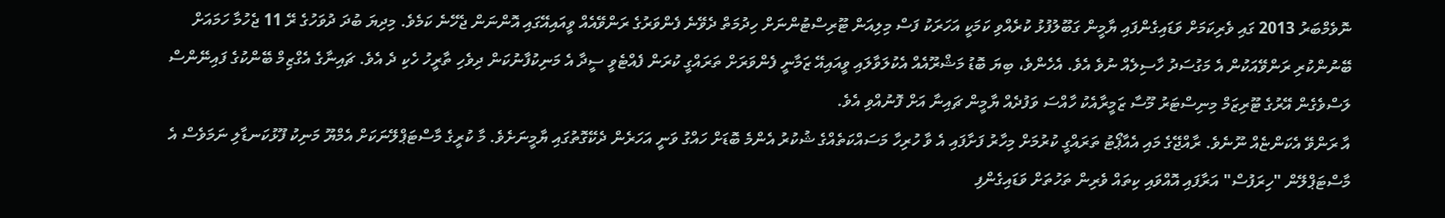ނޮވެމްބަރު 2013 ގައި ވެރިކަމަށް ވަޑައިގެންފައި ޔާމީން ގަބޫލުފުޅު ކުރެއްވި ކަމަކީ އަހަރަކު ފަސް މިލިއަން ޓޫރިސްޓުންނަށް ހިދުމަތް ދެވޭނެ ފެންވަރުގެ ރަންވޭއެއް ވީއައިއޭގައި އޮންނަން ޖެހޭނެ ކަމެވެ. މިދިޔަ ބުދަ ދުވަހުގެ ރޭ 11 ޖެހުމާ ހަމައަށް ބޭނުންކުރި ރަންވޭއަކުން އެ މަގުސަދު ހާސިލެއް ނުވެ އެވެ. އެހެންވެ، ބިޔަ ބޮޑު މަޝްރޫއެއް އެކުލަވާލައި ވީއައިއޭ ޒަމާނީ ފެންވަރަށް ތަރައްގީ ކުރަން ފެއްޓެވީ ސީދާ އެ މަނިކުފާނުކަން ދިވެހި ތާރީހު ހެކި ދެ އެވެ. ޗައިނާގެ އެގްޒިމް ބޭންކުގެ ފައިނޭންސް ލަސްވެގެން އޭރުގެ ޓޫރިޒަމް މިނިސްޓަރު މޫސާ ޒަމީރާއެކު ހާއްސަ ވަފުދެއް ޔާމީން ޗައިނާ އަށް ފޮނުއްވި އެވެ.
އާ ރަންވޭ އެކަންޏެއް ނޫނެވެ. ރާއްޖޭގެ މައި އެއާޕޯޓު ތަރައްގީ ކުރުމަށް މިހާރު ފަށާފައި އެ ވާ ހުރިހާ މަސައްކަތެއްގެ ޝުކުރު އެންމެ ބޮޑަށް ހައްގު ވަނީ އަހަރެން ދެކޭގޮތުގައި ޔާމީނަށެވެ. މާ ކުރީގެ މާސްޓަޕްލޭނަކަށް އެމްޔޫ މަނިކު ފޫޅުކަނޑާލި ނަމަވެސް އެ މާސްޓަޕްލޭން "ހިރަފުސް" އަރާފައި އޮއްވައި ކިތައް ވެރިން ތަހުތަށް ވަޑައިގެންފި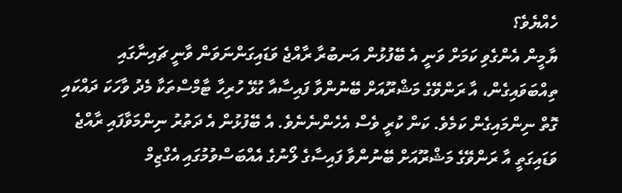ހެއްޔެވެ؟
ޔާމީން އެންގެވި ކަމަށް ވަނީ އެ ބޭފުޅުން އަނބުރާ ރާއްޖެ ވަޑައިގަންނަވަން ވާނީ ޗައިނާގައި ތިއްބަވައިގެން، އާ ރަންވޭގެ މަޝްރޫއަށް ބޭނުންވާ ފައިސާއާ ގުޅޭ ހުރިހާ ޓާމްސްތަކާ މެދު ވާހަކަ ދައްކައި ގޮތް ނިންމައިގެން ކަމެވެ. ކަން ކުރީ ވެސް އެހެންނެނެވެ. އެ ބޭފުޅުން އެ ދަތުރު ނިންމަވާފައި ރާއްޖެ ވަޑައިގަތީ އާ ރަންވޭގެ މަޝްރޫއަށް ބޭނުންވާ ފައިސާގެ ލޯނުގެ އެއްބަސްވުމުގައި އެގްޒިމް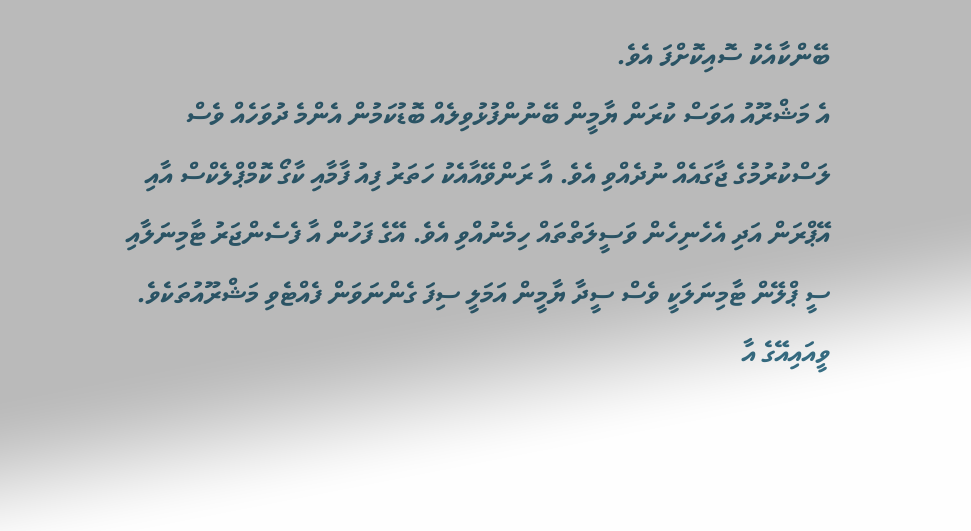ބޭންކާއެކު ސޮއިކޮށްފަ އެވެ.
އެ މަޝްރޫއު އަވަސް ކުރަން ޔާމީން ބޭނުންފުޅުވިލެއް ބޮޑުކަމުން އެންމެ ދުވަހެއް ވެސް ލަސްކުރުމުގެ ޖާގައެއް ނުދެއްވި އެވެ. އާ ރަންވޭއާއެކު ހަތަރު ފިއު ފާމާއި ކާގޯ ކޮމްޕްލެކްސް އާއި އޭޕްރަން އަދި އެހެނިހެން ވަސީލަތްތައް ހިމެނުއްވި އެވެ. އޭގެ ފަހުން އާ ފެސެންޖަރު ޓާމިނަލާއި ސީ ޕްލޭން ޓާމިނަލަކީ ވެސް ސީދާ ޔާމީން އަމަލީ ސިފަ ގެންނަވަން ފެއްޓެވި މަޝްރޫއުތަކެވެ.
ވީއައިއޭގެ އާ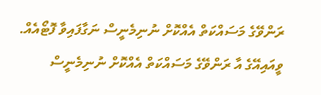ރަންވޭގެ މަސައްކަތް އެއްކޮށް ނުނިމެނީސް ނަގާފައިވާ ފޮޓޯއެއް.
ވީއައިއޭގެ އާ ރަންވޭގެ މަސައްކަތް އެއްކޮށް ނުނިމެނީސް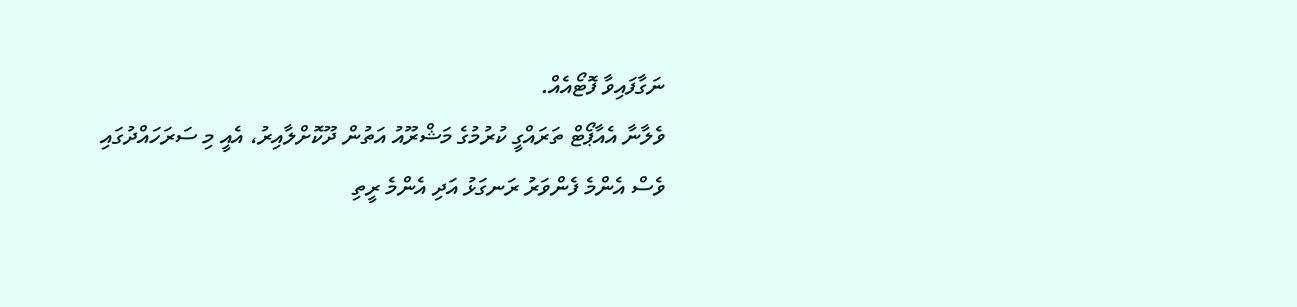ނަގާފައިވާ ފޮޓޯއެއް.
ވެލާނާ އެއާޕޯޓް ތަރައްގީ ކުރުމުގެ މަޝްރޫއު އަތުން ދޫކޮށްލާއިރު، އެއީ މި ސަރަހައްދުގައި ވެސް އެންމެ ފެންވަރު ރަނގަޅު އަދި އެންމެ ރީތި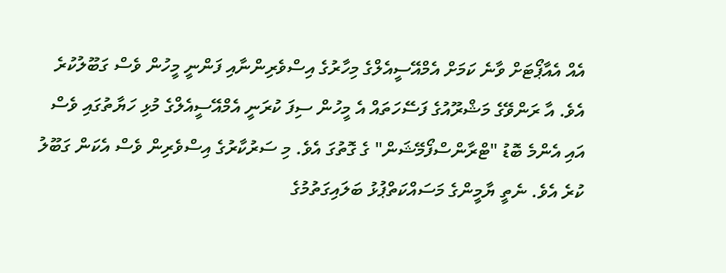އެއް އެއާޕޯޓަށް ވާނެ ކަމަށް އެމްއޭސީއެލްގެ މިހާރުގެ އިސްވެރިންނާއި ފަންނީ މީހުން ވެސް ގަބޫލުކުރެ އެވެ. އާ ރަންވޭގެ މަޝްރޫއުގެ ފަސޭހަތައް އެ މީހުން ސިފަ ކުރަނީ އެމްއޭސީއެލްގެ މުޅި ހަޔާތުގައި ވެސް އައި އެންމެ ބޮޑު "ޓްރާންސްފޯމޭޝަން" ގެ ގޮތުގަ އެވެ. މި ސަރުކާރުގެ އިސްވެރިން ވެސް އެކަން ގަބޫލު ކުރެ އެވެ. ނެތީ ޔާމީންގެ މަސައްކަތްޕުޅު ބަލައިގަތުމުގެ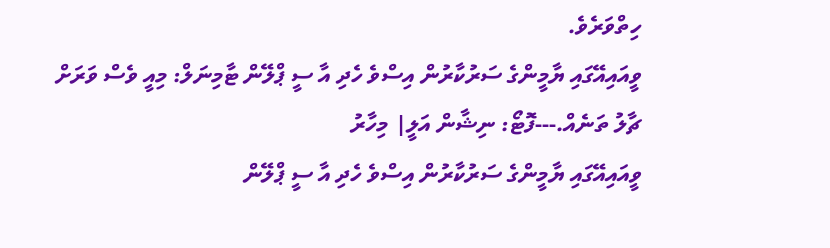ހިތްވަރެވެ.
ވީއައިއޭގައި ޔާމީންގެ ސަރުކާރުން އިސްވެ ހެދި އާ ސީ ޕްލޭން ޓާމިނަލް: މިއީ ވެސް ވަރަށް ޗާލު ތަނެއް.---ފޮޓޯ: ނިޝާން އަލީ| މިހާރު
ވީއައިއޭގައި ޔާމީންގެ ސަރުކާރުން އިސްވެ ހެދި އާ ސީ ޕްލޭން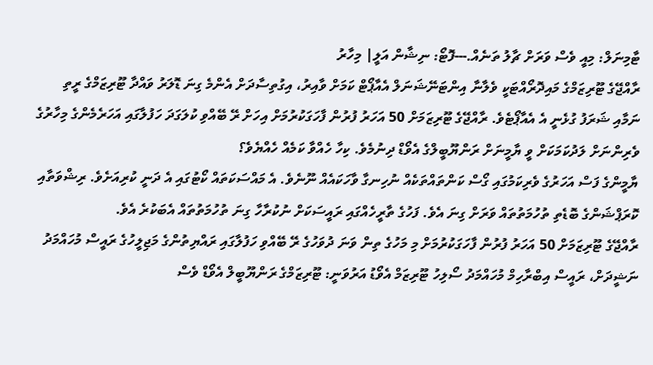ޓާމިނަލް: މިއީ ވެސް ވަރަށް ޗާލު ތަނެއް.---ފޮޓޯ: ނިޝާން އަލީ| މިހާރު
ރާއްޖޭގެ ޓޫރިޒަމްގެ މައިދޮރޯއްޓަކީ ވެލާނާ އިންޓަނޭޝަނަލް އެއާޕޯޓް ކަމަށް ވާއިރު، އިގުތިސާދަށް އެންމެ ގިނަ ޑޮލަރު ވައްދާ ޓޫރިޒަމްގެ ރީތި ނަމާއި ޝަރަފު ގުޅެނީ އެ އެއާޕޯޓެވެ. ރާއްޖޭގެ ޓޫރިޒަމަށް 50 އަހަރު ފުރުން ފާހަގަކުރުމަށް އިހަށް ރޭ ބޭއްވި ކުލަގަދަ ހަފުލާގައި އަހަރެމެންގެ މިހާރުގެ ވެރިންނަށް ލަދުކަމަކަށް ވީ ޔާމީނަށް ރަންޔޫބީލްގެ އެވޯޑް ދިނުމެވެ. ކިހާ ހެއްވާ ކަމެއް ހެއްޔެވެ؟
ޔާމީންގެ ފަސް އަހަރުގެ ވެރިކަމުގައި ގޯސް ކަންތައްތަކެއް ނުހިނގާ ވާހަކައެއް ނޫނެވެ. އެ މައްސަކަތައް ކޯޓުގައި އެ ދަނީ ކުރިއަށެވެ. ރިޝްވަތާއި ކޮރަޕްޝަންގެ ބޮޑެތި ތުހުމަތުތައް ވަރަށް ގިނަ އެވެ. ފަހުގެ ތާރީހެއްގައި ރައީސަކަށް ނުކުރާހާ ގިނަ ތުހުމަތުތައް އެބަކުރެ އެވެ.
ރާއްޖޭގެ ޓޫރިޒަމަށް 50 އަހަރު ފުރުން ފާހަގަކުރުމަށް މި މަހުގެ ތިން ވަނަ ދުވަހުގެ ރޭ ބޭއްވި ހަފުލާގައި ރައްޔިތުންގެ މަޖިލީހުގެ ރައީސް މުހައްމަދު ނަޝީދަށް، ރައީސް އިބްރާހިމް މުހައްމަދު ސޯލިހު ޓޫރިޒަމް އެވޯޑު އަރުވަނީ: ޓޫރިޒަމްގެ ރަންޔޫބީލް އެވޯޑް ވެސް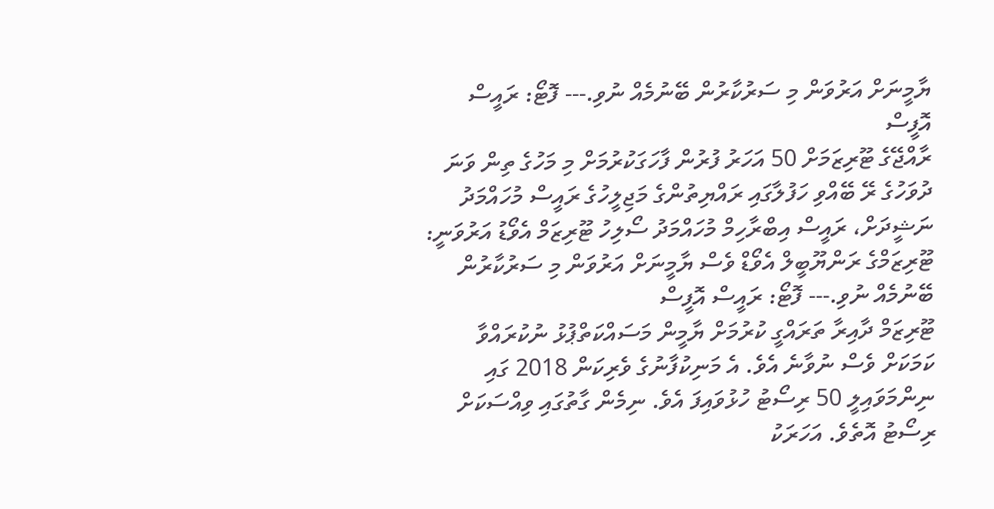ޔާމީނަށް އަރުވަން މި ސަރުކާރުން ބޭނުމެއް ނުވި.--- ފޮޓޯ: ރައީސް އޮފީސް
ރާއްޖޭގެ ޓޫރިޒަމަށް 50 އަހަރު ފުރުން ފާހަގަކުރުމަށް މި މަހުގެ ތިން ވަނަ ދުވަހުގެ ރޭ ބޭއްވި ހަފުލާގައި ރައްޔިތުންގެ މަޖިލީހުގެ ރައީސް މުހައްމަދު ނަޝީދަށް، ރައީސް އިބްރާހިމް މުހައްމަދު ސޯލިހު ޓޫރިޒަމް އެވޯޑު އަރުވަނީ: ޓޫރިޒަމްގެ ރަންޔޫބީލް އެވޯޑް ވެސް ޔާމީނަށް އަރުވަން މި ސަރުކާރުން ބޭނުމެއް ނުވި.--- ފޮޓޯ: ރައީސް އޮފީސް
ޓޫރިޒަމް ދާއިރާ ތަރައްގީ ކުރުމަށް ޔާމީން މަސައްކަތްޕުޅު ނުކުރައްވާ ކަމަކަށް ވެސް ނުވާނެ އެވެ. އެ މަނިކުފާނުގެ ވެރިކަން 2018 ގައި ނިންމަވައިލީ 50 ރިސޯޓު ހުޅުވައިފަ އެވެ. ނިމެން ގާތުގައި ވިއްސަކަށް ރިސޯޓު އޮތެވެ. އަހަރަކު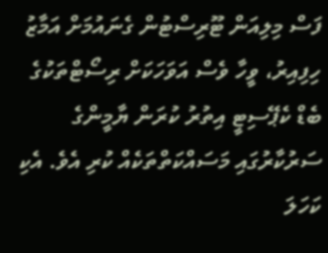ފަސް މިލިއަން ޓޫރިސްޓުން ގެނައުމަށް އަމާޒު ހިފިއިރު، ވީހާ ވެސް އަވަހަކަށް ރިސޯޓްތަކުގެ ބެޑް ކެޕޭސިޓީ އިތުރު ކުރަން ޔާމީންގެ ސަރުކާރުގައި މަސައްކަތްތަކެއް ކުރި އެވެ. އެކި ކަހަލަ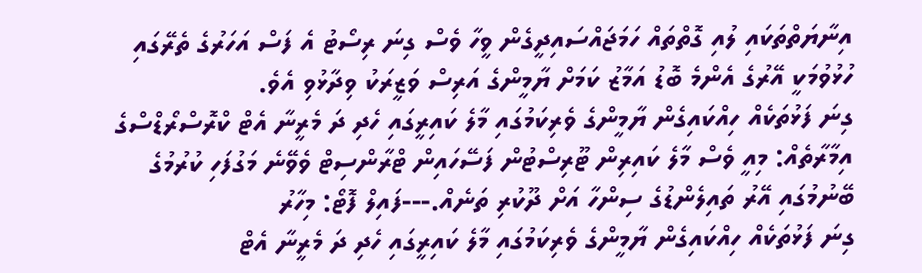އިނާޔަތްތަކައި ލުއި ގޮތްތައް ހަމަޖައްސައިދީގެން ވީހާ ވެސް ގިނަ ރިސޯޓު އެ ފަސް އަހަރުގެ ތެރޭގައި ހުޅުވުމަކީ އޭރުގެ އެންމެ ބޮޑު އަމާޒު ކަމަށް ޔާމީންގެ އަރިސް ވަޒީރަކު ވިދާޅުވި އެވެ.
ގިނަ ފަޅުތަކެއް ހިއްކައިގެން ޔާމީންގެ ވެރިކަމުގައި މާލެ ކައިރީގައި ހެދި ދަ މެރީނާ އެޓް ކްރޮސްރޯޑްސްގެ އިމާރާތެއް: މިއީ ވެސް މާލެ ކައިރިން ޓޫރިސްޓުން ފަސޭހައިން ޓްރާންސިޓް ވެވޭނެ މަގުފަހި ކުރުމުގެ ބޭނުމުގައި އޭރު ތައިލެންޑުގެ ސިންހާ އަށް ދޫކުރި ތަނެއް.---ފައިލް ފޮޓޯ: މިހާރު
ގިނަ ފަޅުތަކެއް ހިއްކައިގެން ޔާމީންގެ ވެރިކަމުގައި މާލެ ކައިރީގައި ހެދި ދަ މެރީނާ އެޓް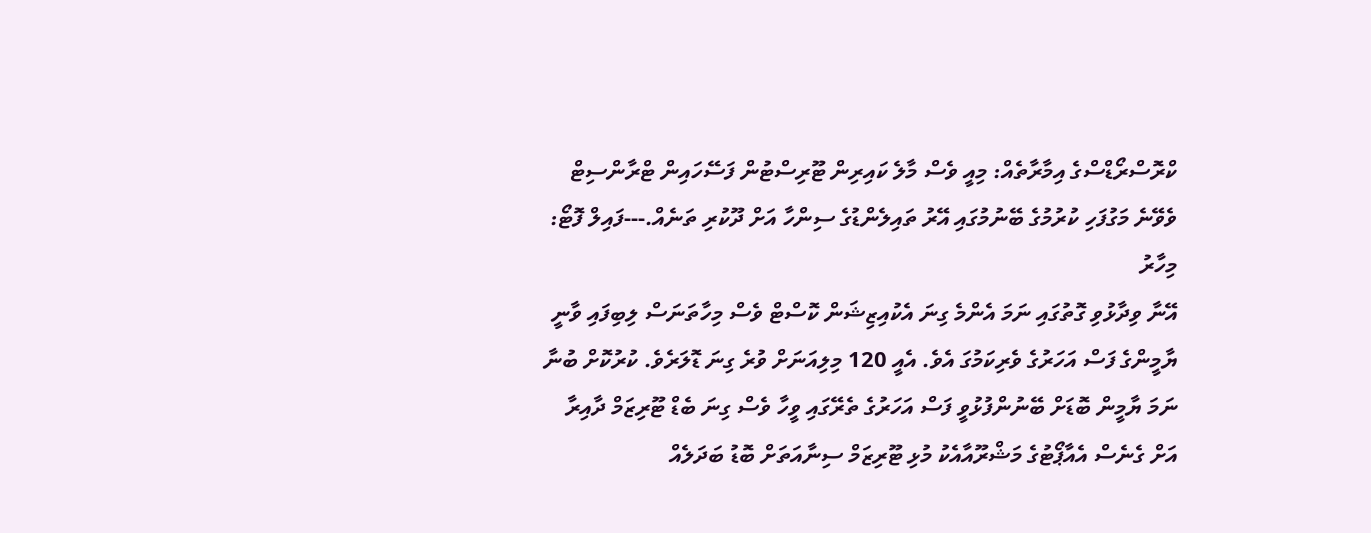ކްރޮސްރޯޑްސްގެ އިމާރާތެއް: މިއީ ވެސް މާލެ ކައިރިން ޓޫރިސްޓުން ފަސޭހައިން ޓްރާންސިޓް ވެވޭނެ މަގުފަހި ކުރުމުގެ ބޭނުމުގައި އޭރު ތައިލެންޑުގެ ސިންހާ އަށް ދޫކުރި ތަނެއް.---ފައިލް ފޮޓޯ: މިހާރު
އޭނާ ވިދާޅުވި ގޮތުގައި ނަމަ އެންމެ ގިނަ އެކުއިޒިޝަން ކޮސްޓް ވެސް މިހާތަނަސް ލިބިފައި ވާނީ ޔާމީންގެ ފަސް އަހަރުގެ ވެރިކަމުގަ އެވެ. އެއީ 120 މިލިއަނަށް ވުރެ ގިނަ ޑޮލަރެވެ. ކުރުކޮށް ބުނާ ނަމަ ޔާމީން ބޮޑަށް ބޭނުންފުޅުވީ ފަސް އަހަރުގެ ތެރޭގައި ވީހާ ވެސް ގިނަ ބެޑް ޓޫރިޒަމް ދާއިރާ އަށް ގެނެސް އެއާޕޯޓުގެ މަޝްރޫއާއެކު މުޅި ޓޫރިޒަމް ސިނާއަތަށް ބޮޑު ބަދަލެއް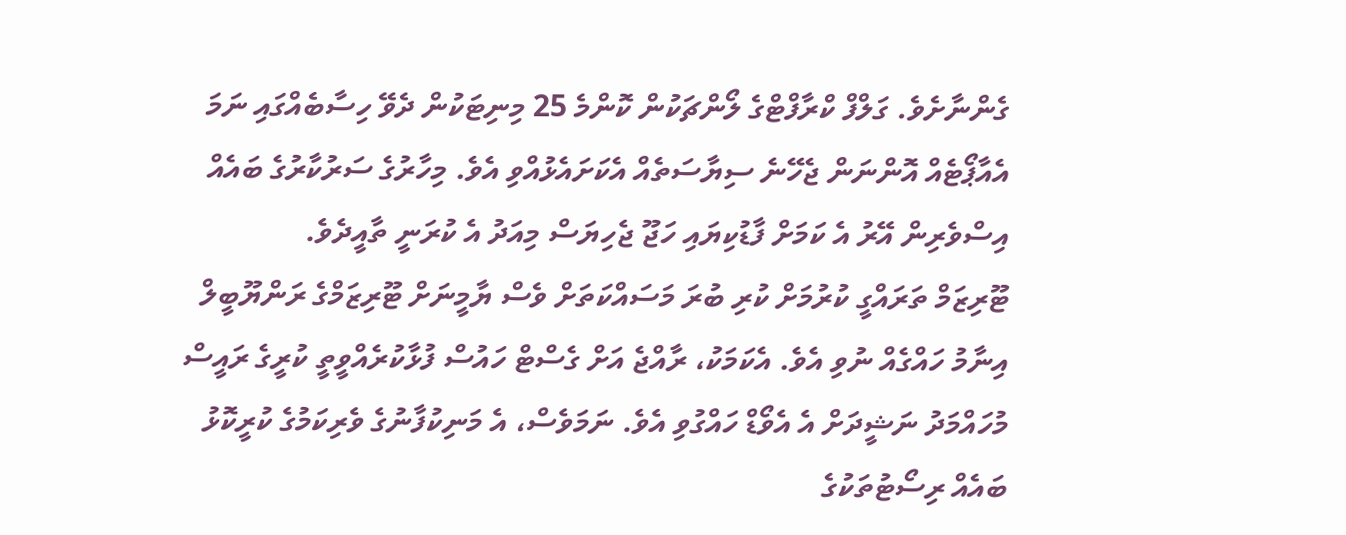ގެންނާށެވެ. ގަލްފް ކްރާފްޓްގެ ލޯންޗަކުން ކޮންމެ 25 މިނިޓަކުން ދެވޭ ހިސާބެއްގައި ނަމަ އެއާޕޯޓެއް އޮންނަން ޖެހޭނެ ސިޔާސަތެއް އެކަށައެޅުއްވި އެވެ. މިހާރުގެ ސަރުކާރުގެ ބައެއް އިސްވެރިން އޭރު އެ ކަމަށް ފާޑުކިޔައި ހަޖޫ ޖެހިޔަސް މިއަދު އެ ކުރަނީ ތާއީދެވެ.
ޓޫރިޒަމް ތަރައްގީ ކުރުމަށް ކުރި ބުރަ މަސައްކަތަށް ވެސް ޔާމީނަށް ޓޫރިޒަމްގެ ރަންޔޫބީލް އިނާމު ހައްގެއް ނުވި އެވެ. އެކަމަކު، ރާއްޖެ އަށް ގެސްޓް ހައުސް ފުޅާކުރެއްވީތީ ކުރީގެ ރައީސް މުހައްމަދު ނަޝީދަށް އެ އެވޯޑް ހައްގުވި އެވެ. ނަމަވެސް، އެ މަނިކުފާނުގެ ވެރިކަމުގެ ކުރީކޮޅު ބައެއް ރިސޯޓުތަކުގެ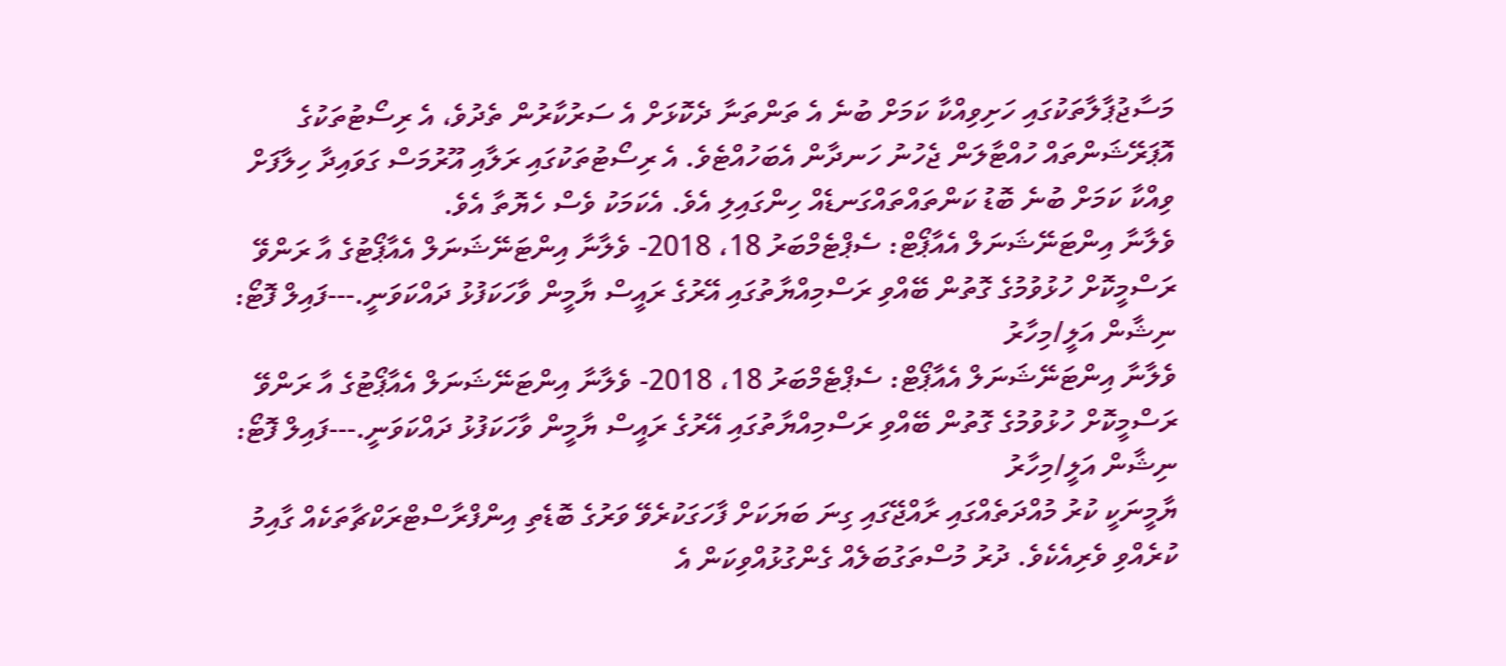މަސާޖުޕާލާތަކުގައި ހަށިވިއްކާ ކަމަށް ބުނެ އެ ތަންތަނާ ދެކޮޅަށް އެ ސަރުކާރުން ތެދުވެ، އެ ރިސޯޓުތަކުގެ އޮޕަރޭޝަންތައް ހުއްޓާލަން ޖެހުނު ހަނދާން އެބަހުއްޓެވެ. އެ ރިސޯޓުތަކުގައި ރަލާއި އޫރުމަސް ގަވައިދާ ހިލާފަށް ވިއްކާ ކަމަށް ބުނެ ބޮޑު ކަންތައްތައްގަނޑެއް ހިންގައިލި އެވެ. އެކަމަކު ވެސް ހެޔޮތާ އެވެ.
ވެލާނާ އިންޓަނޭޝަނަލް އެއާޕޯޓް: ސެޕްޓެމްބަރު 18، 2018- ވެލާނާ އިންޓަނޭޝަނަލް އެއާޕޯޓުގެ އާ ރަންވޭ ރަސްމީކޮށް ހުޅުވުމުގެ ގޮތުން ބޭއްވި ރަސްމިއްޔާތުގައި އޭރުގެ ރައީސް ޔާމީން ވާހަކަފުޅު ދައްކަވަނީ.---ފައިލް ފޮޓޯ: ނިޝާން އަލީ/މިހާރު
ވެލާނާ އިންޓަނޭޝަނަލް އެއާޕޯޓް: ސެޕްޓެމްބަރު 18، 2018- ވެލާނާ އިންޓަނޭޝަނަލް އެއާޕޯޓުގެ އާ ރަންވޭ ރަސްމީކޮށް ހުޅުވުމުގެ ގޮތުން ބޭއްވި ރަސްމިއްޔާތުގައި އޭރުގެ ރައީސް ޔާމީން ވާހަކަފުޅު ދައްކަވަނީ.---ފައިލް ފޮޓޯ: ނިޝާން އަލީ/މިހާރު
ޔާމީނަކީ ކުރު މުއްދަތެއްގައި ރާއްޖޭގައި ގިނަ ބަޔަކަށް ފާހަގަކުރެވޭ ވަރުގެ ބޮޑެތި އިންފްރާސްޓްރަކްޗާތަކެއް ގާއިމު ކުރެއްވި ވެރިއެކެވެ. ދުރު މުސްތަގުބަލެއް ގެންގުޅުއްވިކަން އެ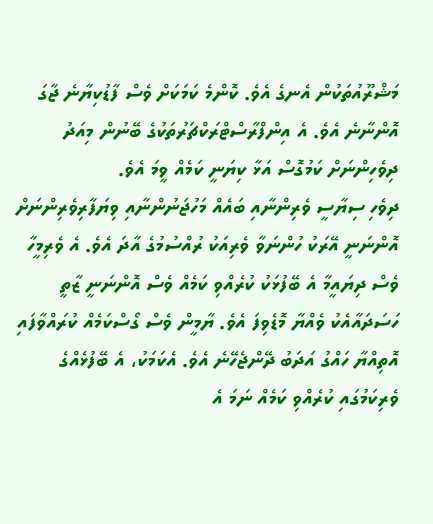މަޝްރޫއުތަކުން އެނގެ އެވެ. ކޮންމެ ކަމަކަށް ވެސް ފާޑުކިޔާނެ ޖާގަ އޮންނާނެ އެވެ. އެ އިންފްރާސްޓްރަކްޗަރުތަކުގެ ބޭނުން މިއަދު ދިވެހިންނަށް ކަމުގޮސް އަޅާ ކިޔަނީ ކަމެއް ވީމަ އެވެ.
ދިވެހި ސިޔާސީ ވެރިންނާއި ބައެއް މަހުޖަނުންނާއި ވިޔަފާރިވެރިންނަށް އޮންނަނީ އޭރަކު ހުންނަވާ ވެރިއަކު ރުއްސުމުގެ އާދަ އެވެ. އެ ވެރިމީހާ ވެސް ދިޔައީމާ އެ ބޭފުޅަކު ކުރެއްވި ކަމެއް ވެސް އޮންނަނީ ޒާތީ ހަސަދައާއެކު ވެއްޔާ މޮޑެވިފަ އެވެ. ޔާމީން ވެސް ގޯސްކަމެއް ކުރައްވާފައި އޮތިއްޔާ ހައްގު އަދަބު ދޭންޖެހޭނެ އެވެ. އެކަމަކު، އެ ބޭފުޅެއްގެ ވެރިކަމުގައި ކުރެއްވި ކަމެއް ނަމަ އެ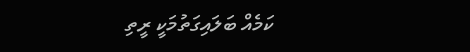ކަމެއް ބަލައިގަތުމަކީ ރީތި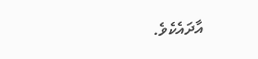އާދައެކެވެ.